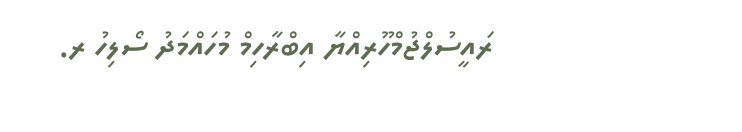ރައީސުލްޖުމްހޫރިއްޔާ އިބްރާހިމް މުހައްމަދު ސޯލިހު ރ.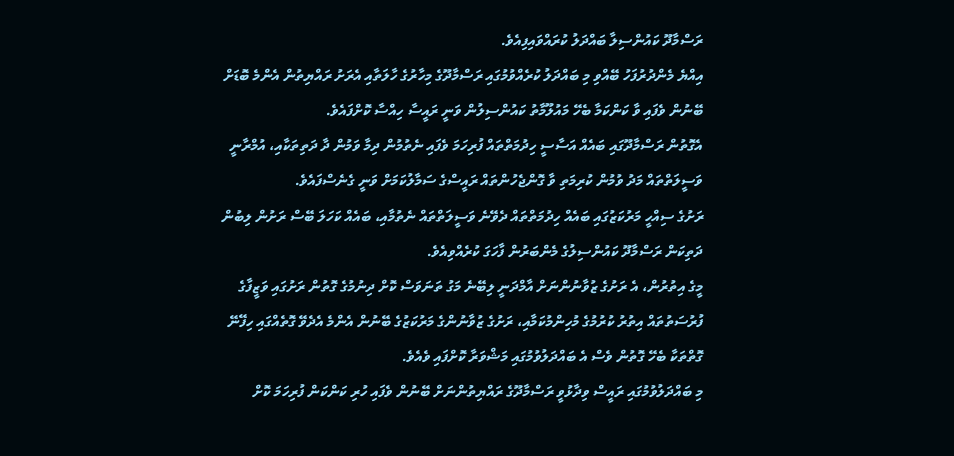ރަސްމާދޫ ކައުންސިލާ ބައްދަލު ކުރައްވައިފިއެވެ.
އިއްޔެ މެންދުރުފަހު ބޭއްވި މި ބައްދަލު ކުރެއްވުމުގައި ރަސްމާދޫގެ މިހާރުގެ ހާލަތާއި އެރަށު ރައްޔިތުން އެންމެ ބޮޑަށް ބޭނުން ވެފައި ވާ ކަންކަމާ ބެހޭ މައުލޫމާތު ކައުންސިލުން ވަނީ ރައީސާ ހިއްސާ ކޮށްފައެވެ.
އެގޮތުން ރަސްމާދޫގައި ބައެއް އަސާސީ ހިދުމަތްތައް ފުރިހަމަ ވެފައި ނެތުމުން ދިމާ ވަމުން ދާ ދަތިތަކާއި، އުމްރާނީ ވަސީލަތްތައް މަދު ވުމުން ކުރިމަތި ވާ ގޮންޖެހުންތައް ރައީސްގެ ސަމާލުކަމަށް ވަނީ ގެނެސްފައެވެ.
ރަށުގެ ސިއްހީ މަރުކަޒުގައި ބައެއް ހިދުމަތްތައް ދެވޭނެ ވަސީލަތްތައް ނެތުމާއި، ބައެއް ކަހަލަ ބޭސް ރަށުން ލިބުން ދަތިކަން ރަސްމާދޫ ކައުންސިލުގެ މެންބަރުން ފާހަގަ ކުރެއްވިއެވެ.
މީގެ އިތުރުން، އެ ރަށުގެ ޒުވާނުންނަށް އާމްދަނީ ލިބޭނެ މަގު ތަނަވަސް ކޮށް ދިނުމުގެ ގޮތުން ރަށުގައި ވަޒީފާގެ ފުރުސަތުތައް އިތުރު ކުރުމުގެ މުހިންމުކަމާއި، ރަށުގެ ޒުވާނުންގެ މަރުކަޒުގެ ބޭނުން އެންމެ އެދެވޭ ގޮތެއްގައި ހިފޭނޭ ގޮތްތަކާ ބެހޭ ގޮތުން ވެސް އެ ބައްދަލުވުމުގައި މަޝްވަރާ ކޮށްފައި ވެއެވެ.
މި ބައްދަލުވުމުގައި ރައީސް ވިދާޅުވީ ރަސްމާދޫގެ ރައްޔިތުންނަށް ބޭނުން ވެފައި ހުރި ކަންކަން ފުރިހަމަ ކޮށް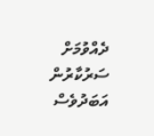ދެއްވުމަށް ސަރުކާރުން އަބަދުވެސް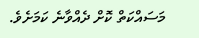މަސައްކަތް ކޮށް ދެއްވާނެ ކަމަށެވެ.